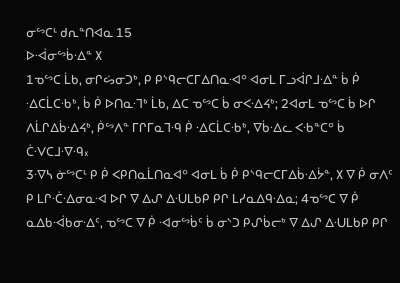ᓂᔥᑕᒻ ᑯᕆᓐᑎᐊᓇ 15
ᐅᐙᓂᔥᑳᐎᓐ ᙭
1ᓀᔥᑕ ᒫᑲ, ᓂᒋᔖᓂᑐᒃ, ᑭ ᑭᔅᑫᓕᑕᒥᐃᑎᓇᐗᐤ ᐊᓂᒪ ᒥᓗᐋᒋᒧᐎᓐ ᑳ ᑮ ᐎᑕᒫᑕᑾᒃ, ᑳ ᑮ ᐅᑎᓇᒬᒃ ᒫᑲ, ᐃᑕ ᓀᔥᑕ ᑳ ᓂᐸᐎᔦᒃ; 2ᐊᓂᒪ ᓀᔥᑕ ᑳ ᐅᒋ ᐱᒫᒋᐃᑳᐎᔦᒃ, ᑮᔥᐱᓐ ᒥᒋᒥᓇᒣᑴ ᑮ ᐎᑕᒫᑕᑾᒃ, ᐁᑳᐎᓚ ᐸᑾᓐᑕᐤ ᑳ ᑖᐺᑕᒧᐌᑴ᙮
3ᐌᓴ ᓃᔥᑕᒻ ᑭ ᑮ ᐸᑭᑎᓇᒫᑎᓇᐊᐤ ᐊᓂᒪ ᑳ ᑮ ᑭᔅᑫᓕᑕᒥᐃᑳᐎᔮᓐ, ᙭ ᐁ ᑮ ᓂᐱᑦ ᑭ ᒪᒋᑣᐎᓂᓇᐗ ᐅᒋ ᐁ ᐃᔑ ᐃᑗᒪᑲᑭ ᑭᒋ ᒪᓯᓇᐃᑫᐎᓇ; 4ᓀᔥᑕ ᐁ ᑮ ᓇᐃᑲᐙᑲᓂᐎᑦ, ᓀᔥᑕ ᐁ ᑮ ᐗᓂᔥᑳᑦ ᑳ ᓂᔅᑐ ᑭᔑᑳᓕᒃ ᐁ ᐃᔑ ᐃᑗᒪᑲᑭ ᑭᒋ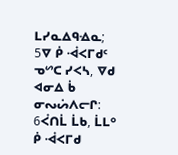ᒪᓯᓇᐃᑫᐎᓇ; 5ᐁ ᑮ ᐙᐸᒥᑯᑦ ᓀᔥᑕ ᓯᐸᓴ, ᐁᑯ ᐊᓂᐃ ᑳ ᓂᔓᔖᐱᓕᒋ: 6ᐹᑎᒫ ᒫᑲ, ᒫᒪᐤ ᑮ ᐙᐸᒥᑯ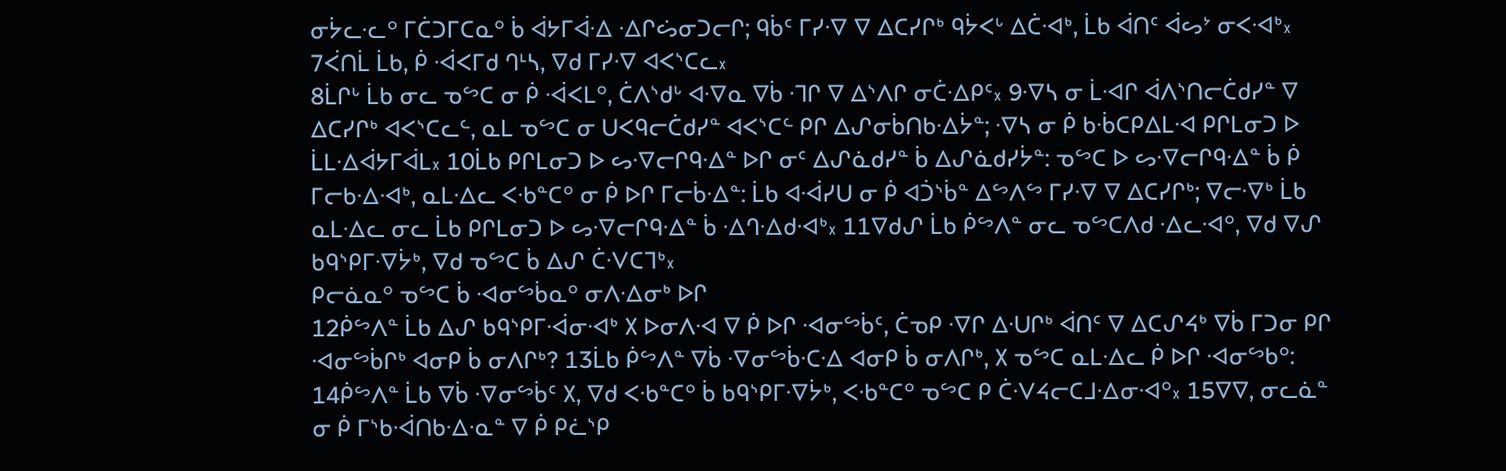ᓂᔮᓚᓦᐤ ᒥᑖᑐᒥᑕᓇᐤ ᑳ ᐋᔭᒥᐋᐎ ᐎᒋᔖᓂᑐᓕᒋ; ᑫᑳᑦ ᒥᓯᐌ ᐁ ᐃᑕᓯᒋᒃ ᑫᔮᐸᒡ ᐃᑖᐗᒃ, ᒫᑲ ᐋᑎᑦ ᐋᔕᔾ ᓂᐸᐗᒃ᙮ 7ᐹᑎᒫ ᒫᑲ, ᑮ ᐙᐸᒥᑯ ᒉᒻᓴ, ᐁᑯ ᒥᓯᐌ ᐊᐸᔅᑕᓚ᙮
8ᒫᒋᒡ ᒫᑲ ᓂᓚ ᓀᔥᑕ ᓂ ᑮ ᐙᐸᒪᐤ, ᑖᐱᔅᑯᒡ ᐊᐌᓇ ᐁᑳ ᒬᒋ ᐁ ᐃᔅᐱᒋ ᓂᑖᐎᑭᑦ᙮ 9ᐌᓴ ᓂ ᒫᐗᒋ ᐋᐱᔅᑎᓕᑖᑯᓯᓐ ᐁ ᐃᑕᓯᒋᒃ ᐊᐸᔅᑕᓚᓪ, ᓇᒪ ᓀᔥᑕ ᓂ ᑌᐸᑫᓕᑖᑯᓯᓐ ᐊᐸᔅᑕᓪ ᑭᒋ ᐃᔑᓂᑳᑎᑲᐎᔮᓐ; ᐌᓴ ᓂ ᑮ ᑲᒀᑕᑭᐃᒪᐗ ᑭᒋᒪᓂᑐ ᐅ ᒫᒪᐎᐋᔭᒥᐋᒪ᙮ 10ᒫᑲ ᑭᒋᒪᓂᑐ ᐅ ᔕᐌᓕᒋᑫᐎᓐ ᐅᒋ ᓂᑦ ᐃᔑᓈᑯᓯᓐ ᑳ ᐃᔑᓈᑯᓯᔮᓐ: ᓀᔥᑕ ᐅ ᔕᐌᓕᒋᑫᐎᓐ ᑳ ᑮ ᒥᓕᑲᐎᐗᒃ, ᓇᒪᐎᓚ ᐸᑾᓐᑕᐤ ᓂ ᑮ ᐅᒋ ᒥᓕᑳᐎᓐ: ᒫᑲ ᐊᐙᓯᑌ ᓂ ᑮ ᐊᑑᔅᑳᓐ ᐃᔥᐱᔥ ᒥᓯᐌ ᐁ ᐃᑕᓯᒋᒃ; ᐁᓕᐌᒃ ᒫᑲ ᓇᒪᐎᓚ ᓂᓚ ᒫᑲ ᑭᒋᒪᓂᑐ ᐅ ᔕᐌᓕᒋᑫᐎᓐ ᑳ ᐎᒉᐎᑯᐗᒃ᙮ 11ᐁᑯᔑ ᒫᑲ ᑮᔥᐱᓐ ᓂᓚ ᓀᔥᑕᐱᑯ ᐎᓚᐗᐤ, ᐁᑯ ᐁᔑ ᑲᑫᔅᑭᒥᐌᔮᒃ, ᐁᑯ ᓀᔥᑕ ᑳ ᐃᔑ ᑖᐺᑕᒣᒃ᙮
ᑭᓕᓈᓇᐤ ᓀᔥᑕ ᑳ ᐗᓂᔥᑳᓇᐤ ᓂᐱᐎᓂᒃ ᐅᒋ
12ᑮᔥᐱᓐ ᒫᑲ ᐃᔑ ᑲᑫᔅᑭᒥᐙᓂᐗᒃ ᙭ ᐅᓂᐱᐗ ᐁ ᑮ ᐅᒋ ᐗᓂᔥᑳᑦ, ᑖᓀᑭ ᐌᒋ ᐃᑗᒋᒃ ᐋᑎᑦ ᐁ ᐃᑕᔑᔦᒃ ᐁᑳ ᒥᑐᓂ ᑭᒋ ᐗᓂᔥᑳᒋᒃ ᐊᓂᑭ ᑳ ᓂᐱᒋᒃ? 13ᒫᑲ ᑮᔥᐱᓐ ᐁᑳ ᐌᓂᔥᑳᑡᐎ ᐊᓂᑭ ᑳ ᓂᐱᒋᒃ, ᙭ ᓀᔥᑕ ᓇᒪᐎᓚ ᑮ ᐅᒋ ᐗᓂᔥᑲᐤ: 14ᑮᔥᐱᓐ ᒫᑲ ᐁᑳ ᐌᓂᔥᑳᑦ ᙭, ᐁᑯ ᐸᑾᓐᑕᐤ ᑳ ᑲᑫᔅᑭᒥᐌᔮᒃ, ᐸᑾᓐᑕᐤ ᓀᔥᑕ ᑭ ᑖᐺᔦᓕᑕᒧᐎᓂᐗᐤ᙮ 15ᐁᐁ, ᓂᓚᓈᓐ ᓂ ᑮ ᒥᔅᑲᐙᑎᑲᐎᓋᓐ ᐁ ᑮ ᑭᓛᔅᑭ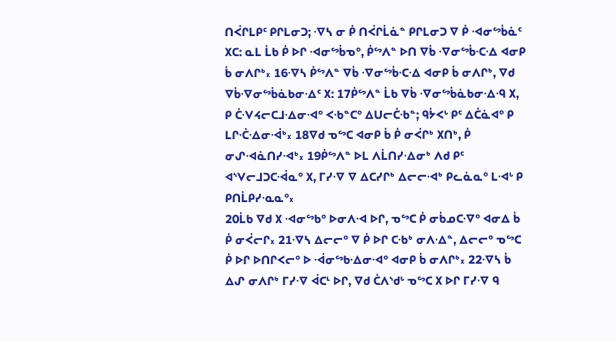ᑎᐹᒋᒪᑭᑦ ᑭᒋᒪᓂᑐ; ᐌᓴ ᓂ ᑮ ᑎᐹᒋᒫᓈᓐ ᑭᒋᒪᓂᑐ ᐁ ᑮ ᐗᓂᔥᑳᓈᑦ ᙭ᑕ: ᓇᒪ ᒫᑲ ᑮ ᐅᒋ ᐗᓂᔥᑳᓀᐤ, ᑮᔥᐱᓐ ᐅᑎ ᐁᑳ ᐌᓂᔥᑳᑡᐎ ᐊᓂᑭ ᑳ ᓂᐱᒋᒃ᙮ 16ᐌᓴ ᑮᔥᐱᓐ ᐁᑳ ᐌᓂᔥᑳᑡᐎ ᐊᓂᑭ ᑳ ᓂᐱᒋᒃ, ᐁᑯ ᐁᑳᐌᓂᔥᑳᓈᑲᓂᐎᑦ ᙭: 17ᑮᔥᐱᓐ ᒫᑲ ᐁᑳ ᐌᓂᔥᑳᓈᑲᓂᐎᑴ ᙭, ᑭ ᑖᐺᔦᓕᑕᒧᐎᓂᐗᐤ ᐸᑾᓐᑕᐤ ᐃᑌᓕᑖᑾᓐ; ᑫᔮᐸᒡ ᑭᑦ ᐃᑖᓈᐊᐤ ᑭ ᒪᒋᑣᐎᓂᐙᒃ᙮ 18ᐁᑯ ᓀᔥᑕ ᐊᓂᑭ ᑳ ᑮ ᓂᐹᒋᒃ ᙭ᑎᒃ, ᑮ ᓂᔑᐗᓈᑎᓯᐗᒃ᙮ 19ᑮᔥᐱᓐ ᐅᒪ ᐱᒫᑎᓯᐎᓂᒃ ᐱᑯ ᑭᑦ ᐊᔅᐯᓕᒧᑐᑕᐙᓇᐤ ᙭, ᒥᓯᐌ ᐁ ᐃᑕᓯᒋᒃ ᐃᓕᓕᐗᒃ ᑭᓚᓈᓇᐤ ᒪᐗᒡ ᑭ ᑭᑎᒫᑭᓯᓋᓇᐤ᙮
20ᒫᑲ ᐁᑯ ᙭ ᐗᓂᔥᑲᐤ ᐅᓂᐱᐗ ᐅᒋ, ᓀᔥᑕ ᑮ ᓂᑳᓄᑕᐌᐤ ᐊᓂᐃ ᑳ ᑮ ᓂᐹᓕᒋ᙮ 21ᐌᓴ ᐃᓕᓕᐤ ᐁ ᑮ ᐅᒋ ᑕᑾᒃ ᓂᐱᐎᓐ, ᐃᓕᓕᐤ ᓀᔥᑕ ᑮ ᐅᒋ ᐅᑎᒋᐸᓕᐤ ᐅ ᐙᓂᔥᑲᐎᓂᐗᐤ ᐊᓂᑭ ᑳ ᓂᐱᒋᒃ᙮ 22ᐌᓴ ᑳ ᐃᔑ ᓂᐱᒋᒃ ᒥᓯᐌ ᐋᑕᒻ ᐅᒋ, ᐁᑯ ᑖᐱᔅᑯᒡ ᓀᔥᑕ ᙭ ᐅᒋ ᒥᓯᐌ ᑫ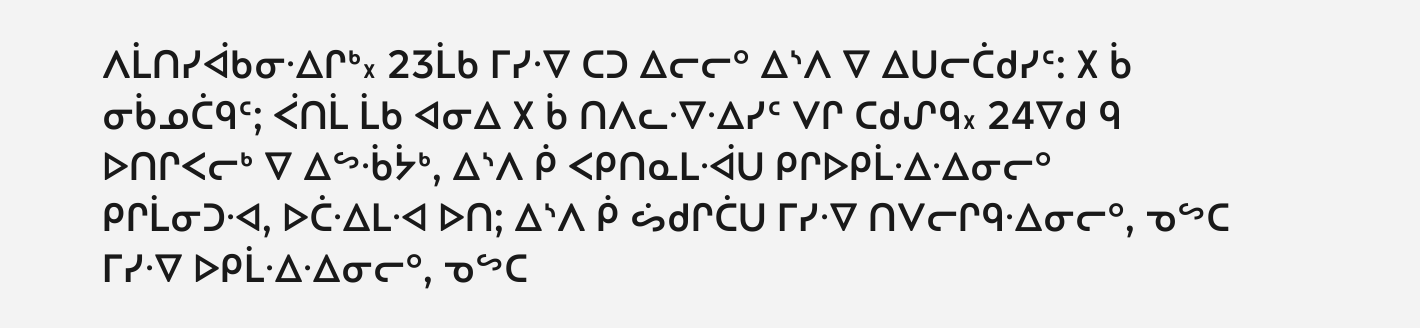ᐱᒫᑎᓯᐋᑲᓂᐎᒋᒃ᙮ 23ᒫᑲ ᒥᓯᐌ ᑕᑐ ᐃᓕᓕᐤ ᐃᔅᐱ ᐁ ᐃᑌᓕᑖᑯᓯᑦ: ᙭ ᑳ ᓂᑳᓄᑖᑫᑦ; ᐹᑎᒫ ᒫᑲ ᐊᓂᐃ ᙭ ᑳ ᑎᐱᓚᐌᐎᓯᑦ ᐯᒋ ᑕᑯᔑᑫ᙮ 24ᐁᑯ ᑫ ᐅᑎᒋᐸᓕᒃ ᐁ ᐃᔥᒀᔮᒃ, ᐃᔅᐱ ᑮ ᐸᑭᑎᓇᒪᐙᑌ ᑭᒋᐅᑭᒫᐎᐎᓂᓕᐤ ᑭᒋᒫᓂᑐᐗ, ᐅᑖᐎᒪᐗ ᐅᑎ; ᐃᔅᐱ ᑮ ᔖᑯᒋᑖᑌ ᒥᓯᐌ ᑎᐯᓕᒋᑫᐎᓂᓕᐤ, ᓀᔥᑕ ᒥᓯᐌ ᐅᑭᒫᐎᐎᓂᓕᐤ, ᓀᔥᑕ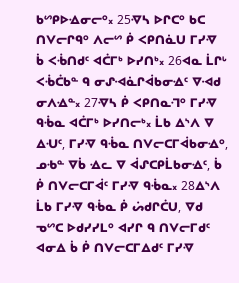ᑲᔥᑭᐅᐎᓂᓕᐤ᙮ 25ᐌᓴ ᐅᒋᑕᐤ ᑲᑕ ᑎᐯᓕᒋᑫᐤ ᐱᓕᔥ ᑮ ᐸᑭᑎᓈᑌ ᒥᓯᐌ ᑳ ᐸᒀᑎᑯᑦ ᐊᑖᒥᒃ ᐅᓯᑎᒃ᙮ 26ᐊᓇ ᒫᒋᒡ ᐸᒀᑖᑲᓐ ᑫ ᓂᔑᐗᓈᒋᐋᑲᓂᐎᑦ ᐁᐗᑯ ᓂᐱᐎᓐ᙮ 27ᐌᓴ ᑮ ᐸᑭᑎᓇᒬᐤ ᒥᓯᐌ ᑫᒀᓇ ᐊᑖᒥᒃ ᐅᓯᑎᓕᒃ᙮ ᒫᑲ ᐃᔅᐱ ᐁ ᐃᑗᑦ, ᒥᓯᐌ ᑫᒀᓇ ᑎᐯᓕᑕᒥᐋᑲᓂᐎᐤ, ᓄᑾᓐ ᐁᑳ ᐎᓚ ᐁ ᐋᔑᑕᑭᒫᑲᓂᐎᑦ, ᑳ ᑮ ᑎᐯᓕᑕᒥᐋᑦ ᒥᓯᐌ ᑫᒀᓇ᙮ 28ᐃᔅᐱ ᒫᑲ ᒥᓯᐌ ᑫᒀᓇ ᑮ ᔖᑯᒋᑖᑌ, ᐁᑯ ᓀᔥᑕ ᐅᑯᓯᓯᒪᐤ ᐊᓯᒋ ᑫ ᑎᐯᓕᒥᑯᑦ ᐊᓂᐃ ᑳ ᑮ ᑎᐯᓕᑕᒥᐃᑯᑦ ᒥᓯᐌ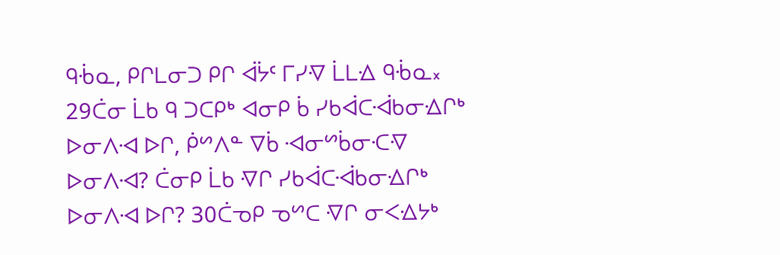ᑫᒀᓇ, ᑭᒋᒪᓂᑐ ᑭᒋ ᐋᔮᑦ ᒥᓯᐌ ᒫᒪᐎ ᑫᒀᓇ᙮
29ᑖᓂ ᒫᑲ ᑫ ᑐᑕᑭᒃ ᐊᓂᑭ ᑳ ᓯᑲᐋᑕᐙᑲᓂᐎᒋᒃ ᐅᓂᐱᐗ ᐅᒋ, ᑮᔥᐱᓐ ᐁᑳ ᐗᓂᔥᑳᓂᑡᐌ ᐅᓂᐱᐗ? ᑖᓂᑭ ᒫᑲ ᐌᒋ ᓯᑲᐋᑕᐙᑲᓂᐎᒋᒃ ᐅᓂᐱᐗ ᐅᒋ? 30ᑖᓀᑭ ᓀᔥᑕ ᐌᒋ ᓂᐸᐎᔭᒃ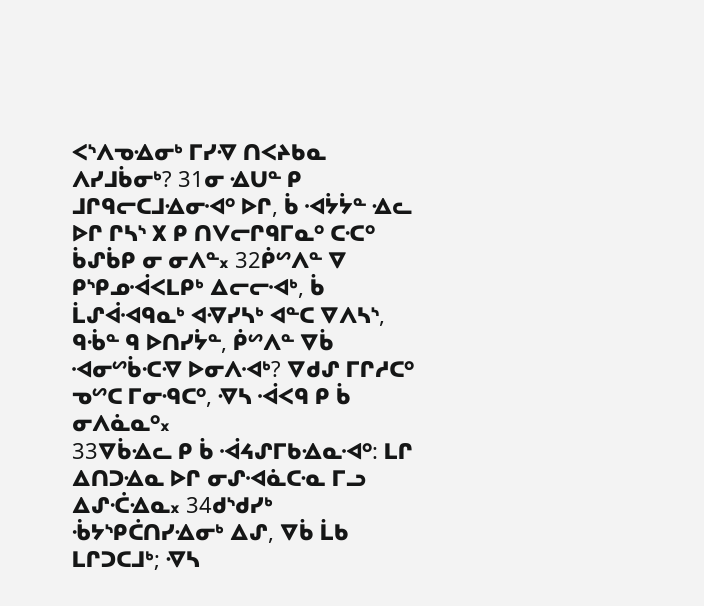ᐸᔅᐱᓀᐎᓂᒃ ᒥᓯᐌ ᑎᐸᔨᑲᓇ ᐱᓯᒧᑳᓂᒃ? 31ᓂ ᐎᑌᓐ ᑭ ᒧᒋᑫᓕᑕᒧᐎᓂᐗᐤ ᐅᒋ, ᑳ ᐗᔮᔮᓐ ᐎᓚ ᐅᒋ ᒋᓴᔅ ᙭ ᑭ ᑎᐯᓕᒋᑫᒥᓇᐤ ᑕᑡᐤ ᑳᔑᑳᑭ ᓂ ᓂᐱᓐ᙮ 32ᑮᔥᐱᓐ ᐁ ᑭᔅᑭᓄᐙᐸᒪᑭᒃ ᐃᓕᓕᐗᒃ, ᑳ ᒫᔑᐋᐗᑫᓇᒃ ᐊᐌᓯᓴᒃ ᐊᓐᑕ ᐁᐱᓴᔅ, ᑫᒀᓐ ᑫ ᐅᑎᓯᔮᓐ, ᑮᔥᐱᓐ ᐁᑳ ᐗᓂᔥᑳᑡᐌ ᐅᓂᐱᐗᒃ? ᐁᑯᔑ ᒥᒋᓱᑕᐤ ᓀᔥᑕ ᒥᓂᑴᑕᐤ, ᐌᓴ ᐙᐸᑫ ᑭ ᑳ ᓂᐱᓈᓇᐤ᙮
33ᐁᑳᐎᓚ ᑭ ᑳ ᐙᔦᔑᒥᑲᐎᓇᐗᐤ: ᒪᒋ ᐃᑎᑐᐎᓇ ᐅᒋ ᓂᔑᐗᓈᑕᓋ ᒥᓗ ᐃᔑᑣᐎᓇ᙮ 34ᑯᔅᑯᓯᒃ ᒀᔭᔅᑭᑖᑎᓯᐎᓂᒃ ᐃᔑ, ᐁᑳ ᒫᑲ ᒪᒋᑐᑕᒧᒃ; ᐌᓴ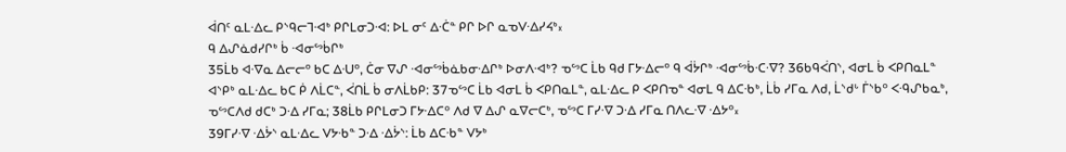ᐋᑎᑦ ᓇᒪᐎᓚ ᑭᔅᑫᓕᒣᐗᒃ ᑭᒋᒪᓂᑐᐗ: ᐅᒪ ᓂᑦ ᐃᑣᓐ ᑭᒋ ᐅᒋ ᓇᓀᐯᐎᓯᔦᒃ᙮
ᑫ ᐃᔑᓈᑯᓯᒋᒃ ᑳ ᐗᓂᔥᑳᒋᒃ
35ᒫᑲ ᐊᐌᓇ ᐃᓕᓕᐤ ᑲᑕ ᐃᑗᐤ, ᑖᓂ ᐁᔑ ᐗᓂᔥᑳᓈᑲᓂᐎᒋᒃ ᐅᓂᐱᐗᒃ? ᓀᔥᑕ ᒫᑲ ᑫᑯ ᒥᔭᐎᓕᐤ ᑫ ᐋᔮᒋᒃ ᐗᓂᔥᑳᑡᐌ? 36ᑲᑫᐹᑎᔅ, ᐊᓂᒪ ᑳ ᐸᑭᑎᓇᒪᓐ ᐊᔅᑭᒃ ᓇᒪᐎᓚ ᑲᑕ ᑮ ᐱᒫᑕᓐ, ᐹᑎᒫ ᑳ ᓂᐱᒫᑲᑭ: 37ᓀᔥᑕ ᒫᑲ ᐊᓂᒪ ᑳ ᐸᑭᑎᓇᒪᓐ, ᓇᒪᐎᓚ ᑭ ᐸᑭᑎᓀᓐ ᐊᓂᒪ ᑫ ᐃᑕᑾᒃ, ᒫᑳ ᓯᒥᓇ ᐱᑯ, ᒫᔅᑯᒡ ᒦᔅᑲᐤ ᐸᑴᔑᑲᓇᒃ, ᓀᔥᑕᐱᑯ ᑯᑕᒃ ᑐᐎ ᓯᒥᓇ; 38ᒫᑲ ᑭᒋᒪᓂᑐ ᒥᔭᐎᑕᐤ ᐱᑯ ᐁ ᐃᔑ ᓇᐁᓕᑕᒃ, ᓀᔥᑕ ᒥᓯᐌ ᑐᐎ ᓯᒥᓇ ᑎᐱᓚᐌ ᐎᔭᐤ᙮
39ᒥᓯᐌ ᐎᔮᔅ ᓇᒪᐎᓚ ᐯᔭᑾᓐ ᑐᐎ ᐎᔮᔅ: ᒫᑲ ᐃᑕᑾᓐ ᐯᔭᒃ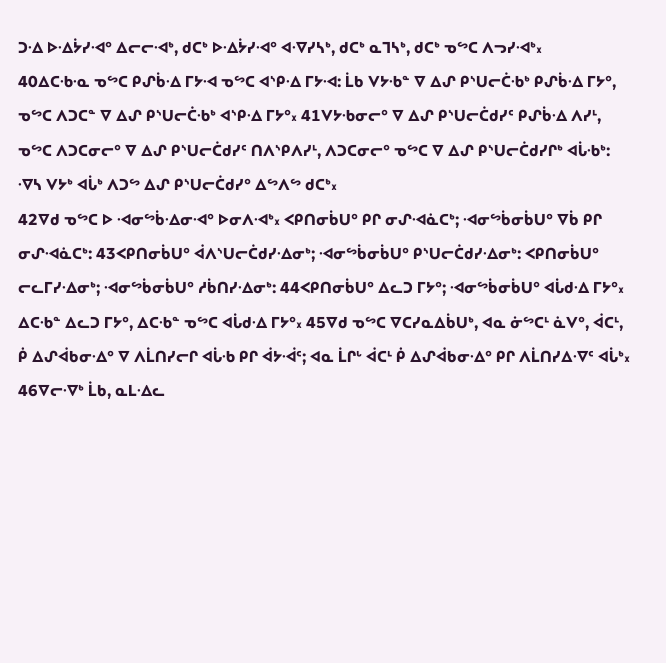ᑐᐎ ᐅᐎᔮᓯᐗᐤ ᐃᓕᓕᐗᒃ, ᑯᑕᒃ ᐅᐎᔮᓯᐗᐤ ᐊᐌᓯᓴᒃ, ᑯᑕᒃ ᓇᒣᓴᒃ, ᑯᑕᒃ ᓀᔥᑕ ᐱᓓᓯᐗᒃ᙮
40ᐃᑕᑾᓋ ᓀᔥᑕ ᑭᔑᑳᐎ ᒥᔭᐗ ᓀᔥᑕ ᐊᔅᑭᐎ ᒥᔭᐗ: ᒫᑲ ᐯᔭᑾᓐ ᐁ ᐃᔑ ᑭᔅᑌᓕᑖᑾᒃ ᑭᔑᑳᐎ ᒥᔭᐤ, ᓀᔥᑕ ᐱᑐᑕᓐ ᐁ ᐃᔑ ᑭᔅᑌᓕᑖᑾᒃ ᐊᔅᑭᐎ ᒥᔭᐤ᙮ 41ᐯᔭᑾᓂᓕᐤ ᐁ ᐃᔑ ᑭᔅᑌᓕᑖᑯᓯᑦ ᑭᔑᑳᐎ ᐱᓯᒻ, ᓀᔥᑕ ᐱᑐᑕᓂᓕᐤ ᐁ ᐃᔑ ᑭᔅᑌᓕᑖᑯᓯᑦ ᑎᐱᔅᑭᐱᓯᒻ, ᐱᑐᑕᓂᓕᐤ ᓀᔥᑕ ᐁ ᐃᔑ ᑭᔅᑌᓕᑖᑯᓯᒋᒃ ᐊᒑᑾᒃ: ᐌᓴ ᐯᔭᒃ ᐊᒑᒃ ᐱᑐᔥ ᐃᔑ ᑭᔅᑌᓕᑖᑯᓯᐤ ᐃᔥᐱᔥ ᑯᑕᒃ᙮
42ᐁᑯ ᓀᔥᑕ ᐅ ᐗᓂᔥᑳᐎᓂᐗᐤ ᐅᓂᐱᐗᒃ᙮ ᐸᑭᑎᓂᑳᑌᐤ ᑭᒋ ᓂᔑᐗᓈᑕᒃ; ᐗᓂᔥᑳᓂᑳᑌᐤ ᐁᑳ ᑭᒋ ᓂᔑᐗᓈᑕᒃ: 43ᐸᑭᑎᓂᑳᑌᐤ ᐋᐱᔅᑌᓕᑖᑯᓯᐎᓂᒃ; ᐗᓂᔥᑳᓂᑳᑌᐤ ᑭᔅᑌᓕᑖᑯᓯᐎᓂᒃ: ᐸᑭᑎᓂᑳᑌᐤ ᓕᓚᒥᓯᐎᓂᒃ; ᐗᓂᔥᑳᓂᑳᑌᐤ ᓱᑳᑎᓯᐎᓂᒃ: 44ᐸᑭᑎᓂᑳᑌᐤ ᐃᓚᑐ ᒥᔭᐤ; ᐗᓂᔥᑳᓂᑳᑌᐤ ᐊᒑᑯᐎ ᒥᔭᐤ᙮ ᐃᑕᑾᓐ ᐃᓚᑐ ᒥᔭᐤ, ᐃᑕᑾᓐ ᓀᔥᑕ ᐊᒑᑯᐎ ᒥᔭᐤ᙮ 45ᐁᑯ ᓀᔥᑕ ᐁᑕᓯᓇᐃᑳᑌᒃ, ᐊᓇ ᓃᔥᑕᒻ ᓈᐯᐤ, ᐋᑕᒻ, ᑮ ᐃᔑᐋᑲᓂᐎᐤ ᐁ ᐱᒫᑎᓯᓕᒋ ᐊᒑᑾ ᑭᒋ ᐋᔭᐙᑦ; ᐊᓇ ᒫᒋᒡ ᐋᑕᒻ ᑮ ᐃᔑᐋᑲᓂᐎᐤ ᑭᒋ ᐱᒫᑎᓯᐃᐌᑦ ᐊᒑᒃ᙮ 46ᐁᓕᐌᒃ ᒫᑲ, ᓇᒪᐎᓚ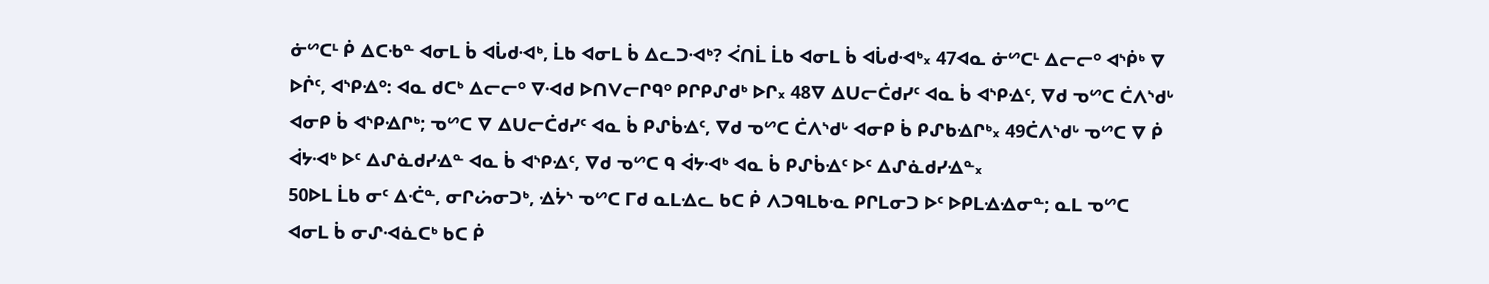ᓃᔥᑕᒻ ᑮ ᐃᑕᑾᓐ ᐊᓂᒪ ᑳ ᐊᒑᑯᐗᒃ, ᒫᑲ ᐊᓂᒪ ᑳ ᐃᓚᑐᐗᒃ? ᐹᑎᒫ ᒫᑲ ᐊᓂᒪ ᑳ ᐊᒑᑯᐗᒃ᙮ 47ᐊᓇ ᓃᔥᑕᒻ ᐃᓕᓕᐤ ᐊᔅᑮᒃ ᐁ ᐅᒌᑦ, ᐊᔅᑭᐎᐤ: ᐊᓇ ᑯᑕᒃ ᐃᓕᓕᐤ ᐁᐗᑯ ᐅᑎᐯᓕᒋᑫᐤ ᑭᒋᑭᔑᑯᒃ ᐅᒋ᙮ 48ᐁ ᐃᑌᓕᑖᑯᓯᑦ ᐊᓇ ᑳ ᐊᔅᑭᐎᑦ, ᐁᑯ ᓀᔥᑕ ᑖᐱᔅᑯᒡ ᐊᓂᑭ ᑳ ᐊᔅᑭᐎᒋᒃ; ᓀᔥᑕ ᐁ ᐃᑌᓕᑖᑯᓯᑦ ᐊᓇ ᑳ ᑭᔑᑳᐎᑦ, ᐁᑯ ᓀᔥᑕ ᑖᐱᔅᑯᒡ ᐊᓂᑭ ᑳ ᑭᔑᑲᐎᒋᒃ᙮ 49ᑖᐱᔅᑯᒡ ᓀᔥᑕ ᐁ ᑮ ᐋᔭᐗᒃ ᐅᑦ ᐃᔑᓈᑯᓯᐎᓐ ᐊᓇ ᑳ ᐊᔅᑭᐎᑦ, ᐁᑯ ᓀᔥᑕ ᑫ ᐋᔭᐗᒃ ᐊᓇ ᑳ ᑭᔑᑳᐎᑦ ᐅᑦ ᐃᔑᓈᑯᓯᐎᓐ᙮
50ᐅᒪ ᒫᑲ ᓂᑦ ᐃᑣᓐ, ᓂᒋᔖᓂᑐᒃ, ᐎᔮᔅ ᓀᔥᑕ ᒥᑯ ᓇᒪᐎᓚ ᑲᑕ ᑮ ᐱᑐᑫᒪᑲᓋ ᑭᒋᒪᓂᑐ ᐅᑦ ᐅᑭᒪᐎᐎᓂᓐ; ᓇᒪ ᓀᔥᑕ ᐊᓂᒪ ᑳ ᓂᔑᐗᓈᑕᒃ ᑲᑕ ᑮ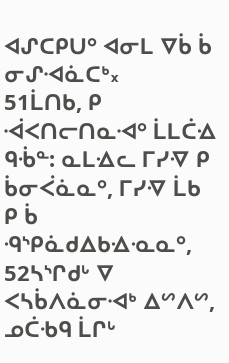ᐊᔑᑕᑭᑌᐤ ᐊᓂᒪ ᐁᑳ ᑳ ᓂᔑᐗᓈᑕᒃ᙮
51ᒫᑎᑲ, ᑭ ᐙᐸᑎᓕᑎᓇᐗᐤ ᒫᒪᑖᐎ ᑫᒀᓐ: ᓇᒪᐎᓚ ᒥᓯᐌ ᑭ ᑳᓂᐹᓈᓇᐤ, ᒥᓯᐌ ᒫᑲ ᑭ ᑳ ᑴᔅᑭᓈᑯᐃᑲᐎᓋᓇᐤ, 52ᓴᔅᒋᑯᒡ ᐁ ᐸᓴᑳᐱᓈᓂᐗᒃ ᐃᔥᐱᔥ, ᓄᑖᑾᑫ ᒫᒋᒡ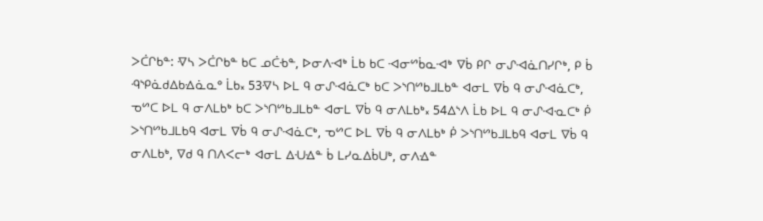ᐳᑖᒋᑲᓐ: ᐌᓴ ᐳᑖᒋᑲᓐ ᑲᑕ ᓄᑖᑾᓐ, ᐅᓂᐱᐗᒃ ᒫᑲ ᑲᑕ ᐗᓂᔥᑳᓇᐗᒃ ᐁᑳ ᑭᒋ ᓂᔑᐗᓈᑎᓯᒋᒃ, ᑭ ᑳ ᑴᔅᑭᓈᑯᐃᑲᐎᓈᓇᐤ ᒫᑲ᙮ 53ᐌᓴ ᐅᒪ ᑫ ᓂᔑᐗᓈᑕᒃ ᑲᑕ ᐳᔅᑎᔥᑲᒧᒪᑲᓐ ᐊᓂᒪ ᐁᑳ ᑫ ᓂᔑᐗᓈᑕᒃ, ᓀᔥᑕ ᐅᒪ ᑫ ᓂᐱᒪᑲᒃ ᑲᑕ ᐳᔅᑎᔥᑲᒧᒪᑲᓐ ᐊᓂᒪ ᐁᑳ ᑫ ᓂᐱᒪᑲᒃ᙮ 54ᐃᔅᐱ ᒫᑲ ᐅᒪ ᑫ ᓂᔑᐗᓋᑕᒃ ᑮ ᐳᔅᑎᔥᑲᒧᒪᑲᑫ ᐊᓂᒪ ᐁᑳ ᑫ ᓂᔑᐗᓈᑕᒃ, ᓀᔥᑕ ᐅᒪ ᐁᑳ ᑫ ᓂᐱᒪᑲᒃ ᑮ ᐳᔅᑎᔥᑲᒧᒪᑲᑫ ᐊᓂᒪ ᐁᑳ ᑫ ᓂᐱᒪᑲᒃ, ᐁᑯ ᑫ ᑎᐱᐸᓕᒃ ᐊᓂᒪ ᐃᑗᐎᓐ ᑳ ᒪᓯᓇᐃᑳᑌᒃ, ᓂᐱᐎᓐ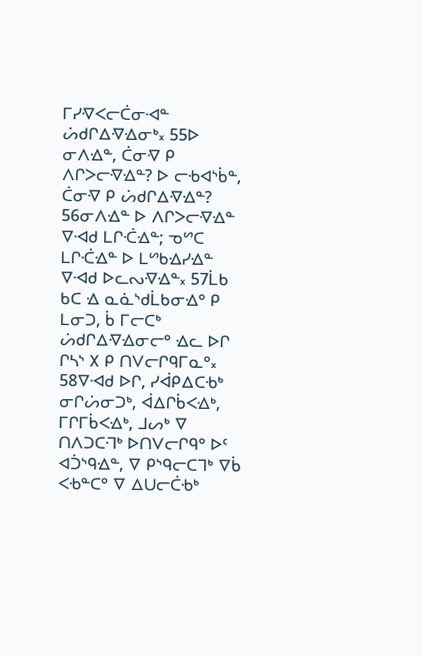ᒥᓯᐌᐸᓕᑖᓂᐗᓐ ᔖᑯᒋᐃᐌᐎᓂᒃ᙮ 55ᐅ ᓂᐱᐎᓐ, ᑖᓂᐌ ᑭ ᐱᒋᐳᓕᐌᐎᓐ? ᐅ ᓕᑾᐊᔅᑳᓐ, ᑖᓂᐌ ᑭ ᔖᑯᒋᐃᐌᐎᓐ? 56ᓂᐱᐎᓐ ᐅ ᐱᒋᐳᓕᐌᐎᓐ ᐁᐗᑯ ᒪᒋᑣᐎᓐ; ᓀᔥᑕ ᒪᒋᑣᐎᓐ ᐅ ᒪᔥᑲᐎᓯᐎᓐ ᐁᐗᑯ ᐅᓚᔓᐌᐎᓐ᙮ 57ᒫᑲ ᑲᑕ ᐎ ᓇᓈᔅᑯᒫᑲᓂᐎᐤ ᑭ ᒪᓂᑐ, ᑳ ᒥᓕᑕᒃ ᔖᑯᒋᐃᐌᐎᓂᓕᐤ ᐎᓚ ᐅᒋ ᒋᓴᔅ ᙭ ᑭ ᑎᐯᓕᒋᑫᒥᓇᐤ᙮
58ᐁᐗᑯ ᐅᒋ, ᓯᐋᑭᐃᑕᑾᒃ ᓂᒋᔖᓂᑐᒃ, ᐋᐃᒋᑳᐸᐎᒃ, ᒥᒋᒥᑳᐸᐎᒃ, ᒧᔕᒃ ᐁ ᑎᐱᑐᑕᒬᒃ ᐅᑎᐯᓕᒋᑫᐤ ᐅᑦ ᐊᑑᔅᑫᐎᓐ, ᐁ ᑭᔅᑫᓕᑕᒣᒃ ᐁᑳ ᐸᑾᓐᑕᐤ ᐁ ᐃᑌᓕᑖᑾᒃ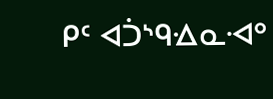ᑭᑦ ᐊᑑᔅᑫᐎᓇᐗᐤ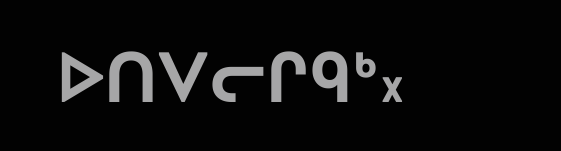ᐅᑎᐯᓕᒋᑫᒃ᙮